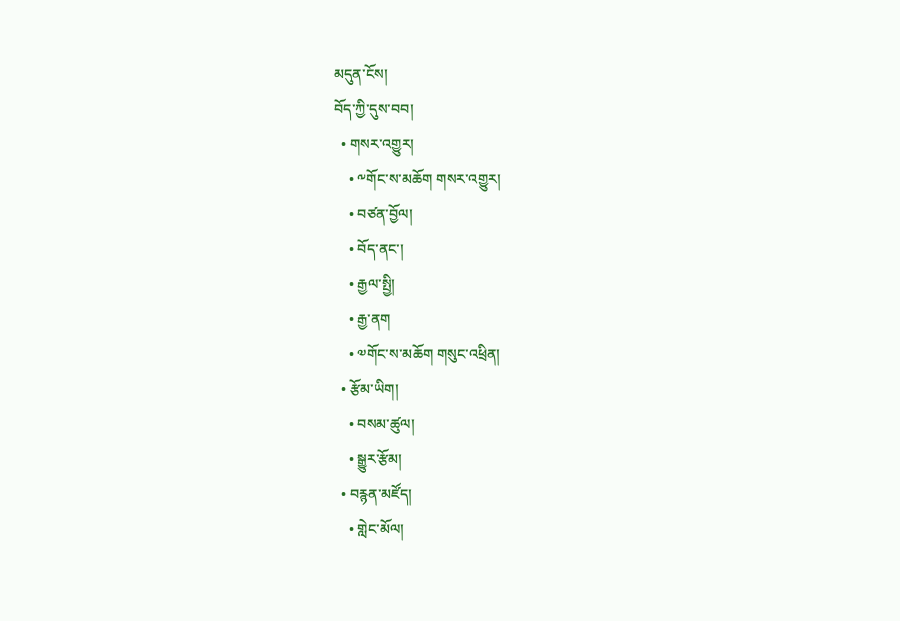མདུན་ངོས།
བོད་ཀྱི་དུས་བབ།
  • གསར་འགྱུར།
    • ༸གོང་ས་མཆོག གསར་འགྱུར།
    • བཙན་བྱོལ།
    • བོད་ནང་།
    • རྒྱལ་སྤྱི།
    • རྒྱ་ནག
    • ༧གོང་ས་མཆོག གསུང་འཕྲིན།
  • རྩོམ་ཡིག།
    • བསམ་ཚུལ།
    • སྒྱུར་རྩོམ།
  • བརྙན་མཛོད།
    • གླེང་མོལ།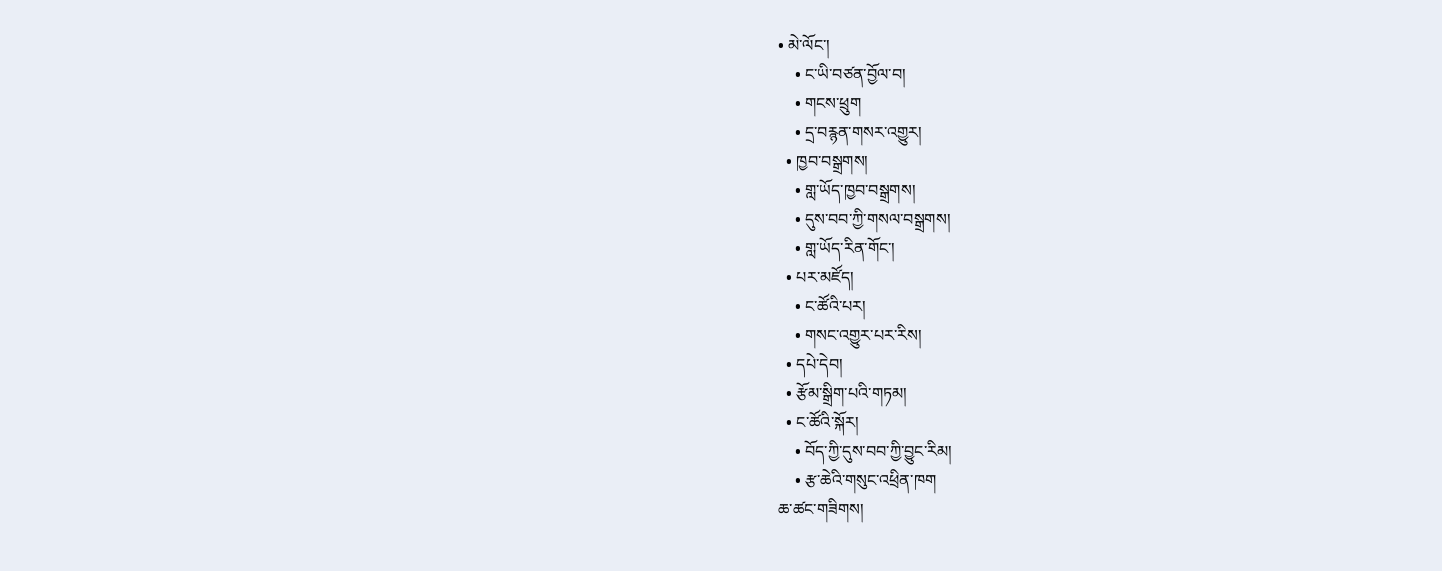• མེ་ལོང་།
    • ང་ཡི་བཙན་བྱོལ་བ།
    • གངས་ཕྲུག
    • དྲ་བརྙན་གསར་འགྱུར།
  • ཁྱབ་བསྒྲགས།
    • གླ་ཡོད་ཁྱབ་བསྒྲགས།
    • དུས་བབ་ཀྱི་གསལ་བསྒྲགས།
    • གླ་ཡོད་རིན་གོང་།
  • པར་མཛོད།
    • ང་ཚོའི་པར།
    • གསང་འགྱུར་པར་རིས།
  • དཔེ་དེབ།
  • རྩོམ་སྒྲིག་པའི་གཏམ།
  • ང་ཚོའི་སྐོར།
    • བོད་ཀྱི་དུས་བབ་ཀྱི་བྱུང་རིམ།
    • རྩ་ཆེའི་གསུང་འཕྲིན་ཁག
ཆ་ཚང་གཟིགས།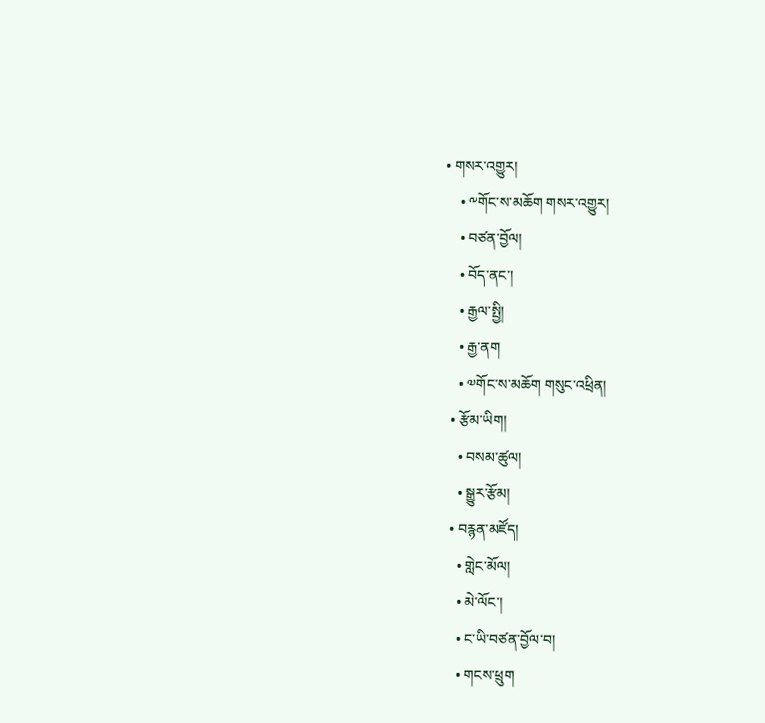• གསར་འགྱུར།
    • ༸གོང་ས་མཆོག གསར་འགྱུར།
    • བཙན་བྱོལ།
    • བོད་ནང་།
    • རྒྱལ་སྤྱི།
    • རྒྱ་ནག
    • ༧གོང་ས་མཆོག གསུང་འཕྲིན།
  • རྩོམ་ཡིག།
    • བསམ་ཚུལ།
    • སྒྱུར་རྩོམ།
  • བརྙན་མཛོད།
    • གླེང་མོལ།
    • མེ་ལོང་།
    • ང་ཡི་བཙན་བྱོལ་བ།
    • གངས་ཕྲུག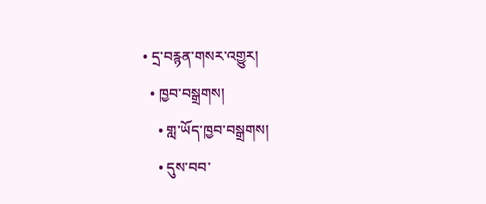• དྲ་བརྙན་གསར་འགྱུར།
  • ཁྱབ་བསྒྲགས།
    • གླ་ཡོད་ཁྱབ་བསྒྲགས།
    • དུས་བབ་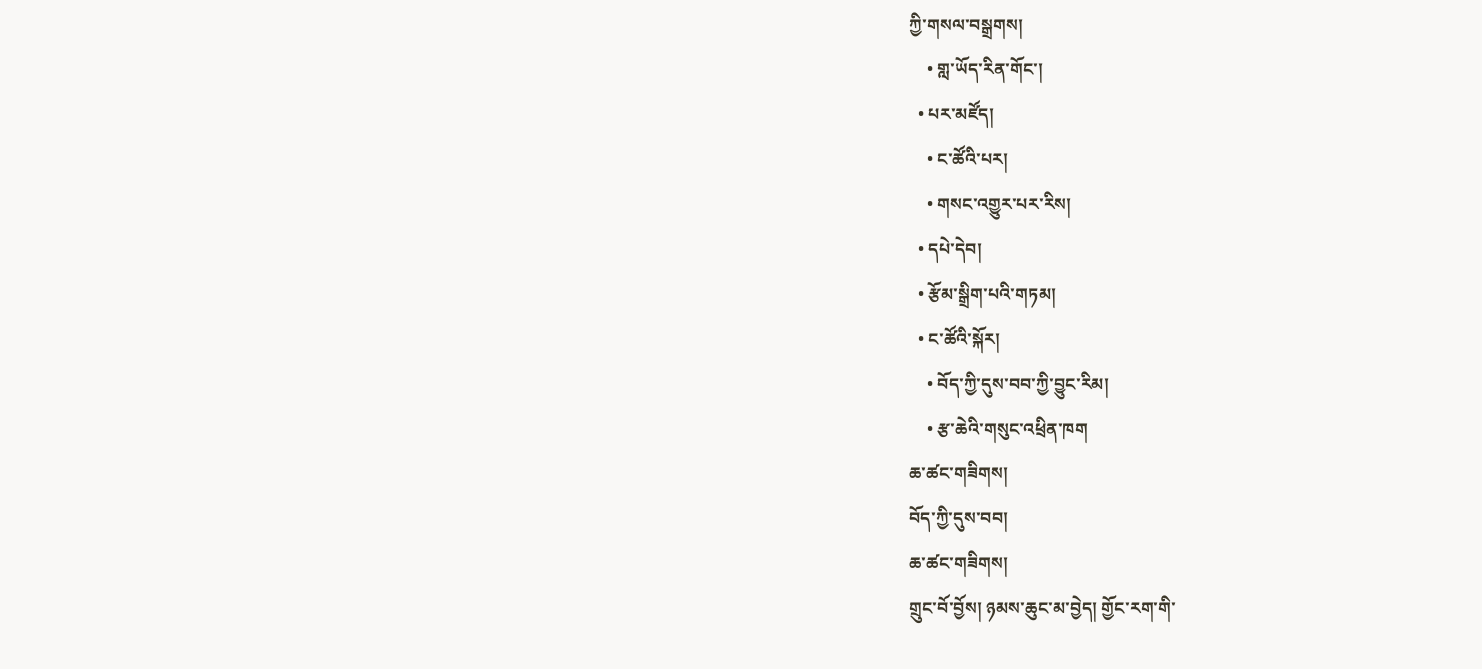ཀྱི་གསལ་བསྒྲགས།
    • གླ་ཡོད་རིན་གོང་།
  • པར་མཛོད།
    • ང་ཚོའི་པར།
    • གསང་འགྱུར་པར་རིས།
  • དཔེ་དེབ།
  • རྩོམ་སྒྲིག་པའི་གཏམ།
  • ང་ཚོའི་སྐོར།
    • བོད་ཀྱི་དུས་བབ་ཀྱི་བྱུང་རིམ།
    • རྩ་ཆེའི་གསུང་འཕྲིན་ཁག
ཆ་ཚང་གཟིགས།
བོད་ཀྱི་དུས་བབ།
ཆ་ཚང་གཟིགས།
གྲུང་བོ་བྱོས། ཉམས་ཆུང་མ་བྱེད། གྱོང་རག་གི་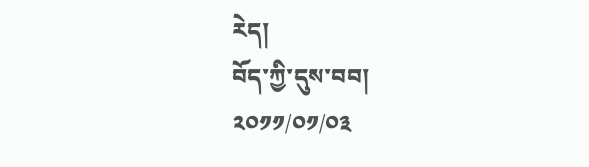རེད།
བོད་ཀྱི་དུས་བབ།
༢༠༡༡/༠༡/༠༣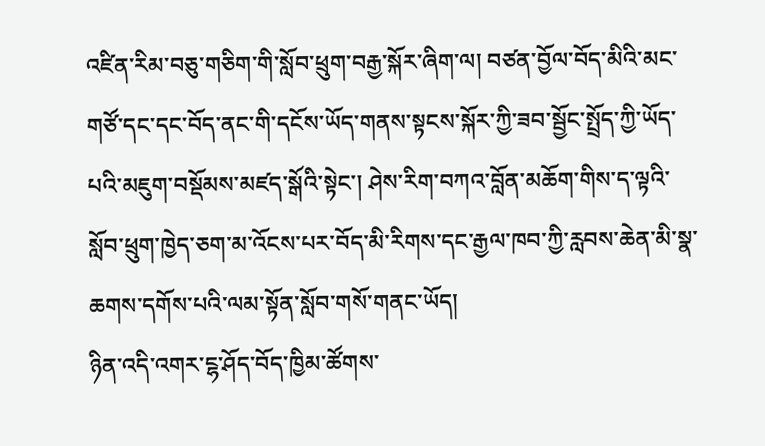འཛིན་རིམ་བཅུ་གཅིག་གི་སློབ་ཕྲུག་བརྒྱ་སྐོར་ཞིག་ལ། བཙན་བྱོལ་བོད་མིའི་མང་གཙོ་དང་དང་བོད་ནང་གི་དངོས་ཡོད་གནས་སྟངས་སྐོར་ཀྱི་ཟབ་སྦྱོང་སྤྲོད་ཀྱི་ཡོད་པའི་མཇུག་བསྡོམས་མཛད་སྒོའི་སྟེང་། ཤེས་རིག་བཀའ་བློན་མཆོག་གིས་ད་ལྟའི་སློབ་ཕྲུག་ཁྱེད་ཅག་མ་འོངས་པར་བོད་མི་རིགས་དང་རྒྱལ་ཁབ་ཀྱི་རླབས་ཆེན་མི་སྣ་ཆགས་དགོས་པའི་ལམ་སྟོན་སློབ་གསོ་གནང་ཡོད།
ཉིན་འདི་འགར་ངྷ་ཤོད་བོད་ཁྱིམ་ཚོགས་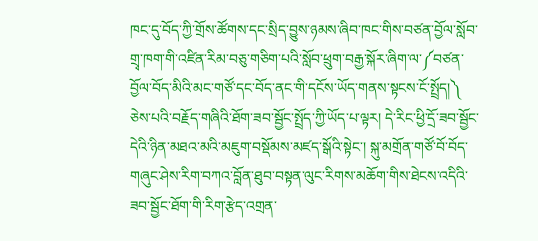ཁང་དུ་བོད་ཀྱི་གྲོས་ཚོགས་དང་སྲིད་བྱུས་ཉམས་ཞིབ་ཁང་གིས་བཙན་བྱོལ་སློབ་གྲྭ་ཁག་གི་འཛིན་རིམ་བཅུ་གཅིག་པའི་སློབ་ཕྲུག་བརྒྱ་སྐོར་ཞིག་ལ་༼བཙན་བྱོལ་བོད་མིའི་མང་གཙོ་དང་བོད་ནང་གི་དངོས་ཡོད་གནས་སྟངས་ངོ་སྤྲོད།༽ ཅེས་པའི་བརྗོད་གཞིའི་ཐོག་ཟབ་སྦྱོང་སྤྲོད་ཀྱི་ཡོད་པ་ལྟར། དེ་རིང་ཕྱི་དྲོ་ཟབ་སྦྱོང་དེའི་ཉིན་མཐའ་མའི་མཇུག་བསྡོམས་མཛད་སྒོའི་སྟེང་། སྐུ་མགྲོན་གཙོ་བོ་བོད་གཞུང་ཤེས་རིག་བཀའ་བློན་ཐུབ་བསྟན་ལུང་རིགས་མཆོག་གིས་ཐེངས་འདིའི་ཟབ་སྦྱོང་ཐོག་གི་རིག་རྩེད་འགྲན་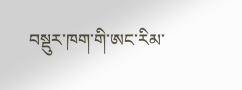བསྡུར་ཁག་གི་ཨང་རིམ་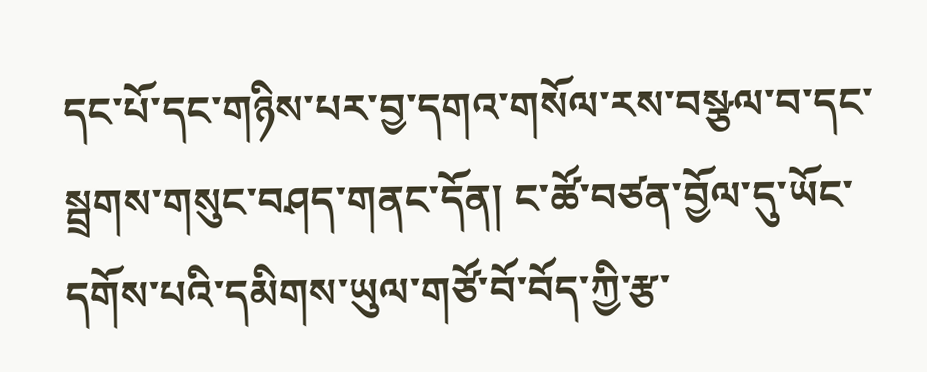དང་པོ་དང་གཉིས་པར་བྱ་དགའ་གསོལ་རས་བསྩལ་བ་དང་སྦྲགས་གསུང་བཤད་གནང་དོན། ང་ཚོ་བཙན་བྱོལ་དུ་ཡོང་དགོས་པའི་དམིགས་ཡུལ་གཙོ་བོ་བོད་ཀྱི་རྩ་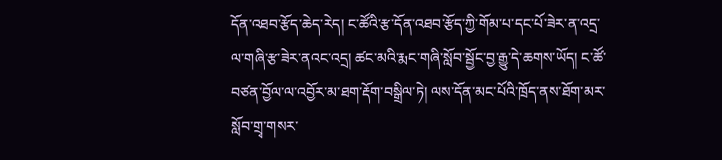དོན་འཐབ་རྩོད་ཆེད་རེད། ང་ཚོའི་རྩ་དོན་འཐབ་རྩོད་ཀྱི་གོམ་པ་དང་པོ་ཟེར་ན་འདྲ་ལ་གཞི་རྩ་ཟེར་ནའང་འདྲ། ཚང་མའི་རྨང་གཞི་སློབ་སྦྱོང་བྱ་རྒྱུ་དེ་ཆགས་ཡོད། ང་ཚོ་བཙན་བྱོལ་ལ་འབྱོར་མ་ཐག་རྡོག་བསྒྲིལ་ཏེ། ལས་དོན་མང་པོའི་ཁྲོད་ནས་ཐོག་མར་སློབ་གྲྭ་གསར་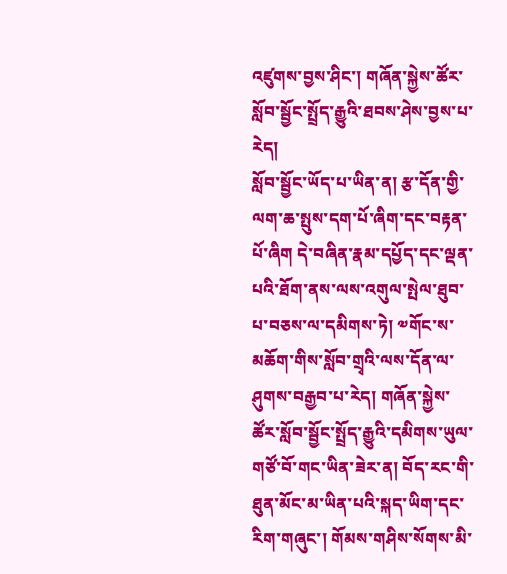འཛུགས་བྱས་ཤིང་། གཞོན་སྐྱེས་ཚོར་སློབ་སྦྱོང་སྤྲོད་རྒྱུའི་ཐབས་ཤེས་བྱས་པ་རེད།
སློབ་སྦྱོང་ཡོད་པ་ཡིན་ན། རྩ་དོན་གྱི་ལག་ཆ་སྤུས་དག་པོ་ཞིག་དང་བརྟན་པོ་ཞིག དེ་བཞིན་རྣམ་དཔྱོད་དང་ལྡན་པའི་ཐོག་ནས་ལས་འགུལ་སྤེལ་ཐུབ་པ་བཅས་ལ་དམིགས་ཏེ། ༧གོང་ས་མཆོག་གིས་སློབ་གྲྭའི་ལས་དོན་ལ་ཤུགས་བརྒྱབ་པ་རེད། གཞོན་སྐྱེས་ཚོར་སློབ་སྦྱོང་སྤྲོད་རྒྱུའི་དམིགས་ཡུལ་གཙོ་བོ་གང་ཡིན་ཟེར་ན། བོད་རང་གི་ཐུན་མོང་མ་ཡིན་པའི་སྐད་ཡིག་དང་རིག་གཞུང་། གོམས་གཤིས་སོགས་མི་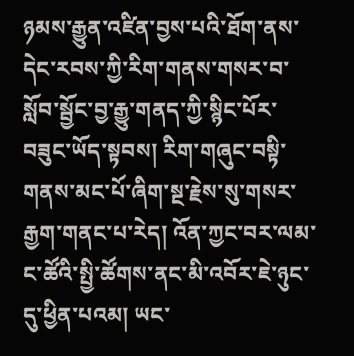ཉམས་རྒྱུན་འཛིན་བྱས་པའི་ཐོག་ནས་དེང་རབས་ཀྱི་རིག་གནས་གསར་བ་སློབ་སྦྱོང་བྱ་རྒྱུ་གནད་ཀྱི་སྙིང་པོར་བཟུང་ཡོད་སྟབས། རིག་གཞུང་བསྟི་གནས་མང་པོ་ཞིག་སྔ་རྗེས་སུ་གསར་རྒྱག་གནང་པ་རེད། འོན་ཀྱང་བར་ལམ་ང་ཚོའི་སྤྱི་ཚོགས་ནང་མི་འབོར་ཇེ་ཉུང་དུ་ཕྱིན་པའམ། ཡང་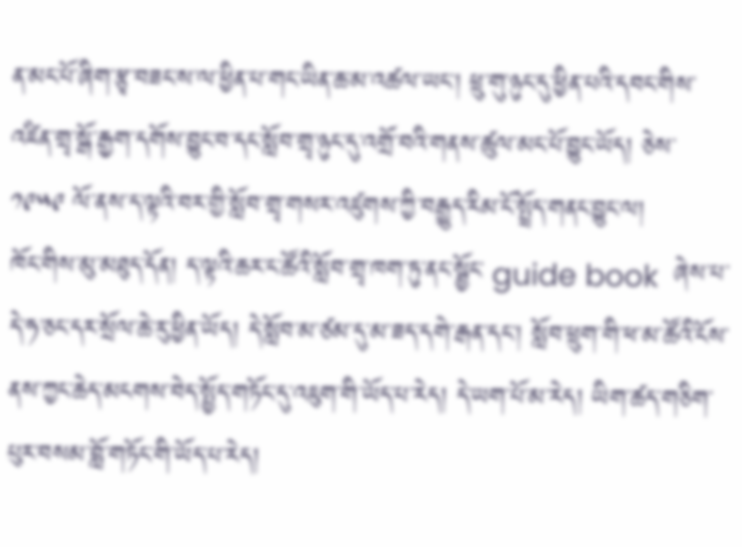ན་མང་པོ་ཞིག་རྩྭ་བཟང་ས་ལ་ཕྱིན་པ་གང་ཡིན་ཆ་མ་འཚལ་ཡང་། ཕྲུ་གུ་ཉུང་དུ་ཕྱིན་པའི་དབང་གིས་འཛིན་གྲྭ་སྒོ་རྒྱག་དགོས་བྱུང་བ་དང་སློབ་གྲྭ་ཉུང་དུ་འགྲོ་བའི་གནས་ཚུལ་མང་པོ་བྱུང་ཡོད། ཅེས་ ༡༩༥༩ ལོ་ནས་ད་ལྟའི་བར་གྱི་སློབ་གྲྭ་གསར་འཛུགས་ཀྱི་བརྒྱུད་རིམ་ངོ་སྤྲོད་གནང་བྱུང་ལ།
ཁོང་གིས་མུ་མཐུད་དོན། ད་ལྟའི་ཆར་ང་ཚོའི་སློབ་གྲྭ་ཁག་ཏུ་ནང་སྦྱོང་ guide book  ཞེས་པ་དེ་ཧ་ཅང་དར་སྲོལ་ཆེ་རུ་ཕྱིན་ཡོད། དེ་སློབ་མ་ཙམ་དུ་མ་ཟད་དགེ་རྒན་དང་། སློབ་ཕྲུག་གི་ཕ་མ་ཚོའི་ངོས་ནས་ཀྱང་ཆེད་མངགས་བེད་སྤྱོད་གཏོང་དུ་འཇུག་གི་ཡོད་པ་རེད། དེ་ཡག་པོ་མ་རེད། ཡིག་ཚད་གཅིག་པུར་བསམ་བློ་གཏོང་གི་ཡོད་པ་རེད།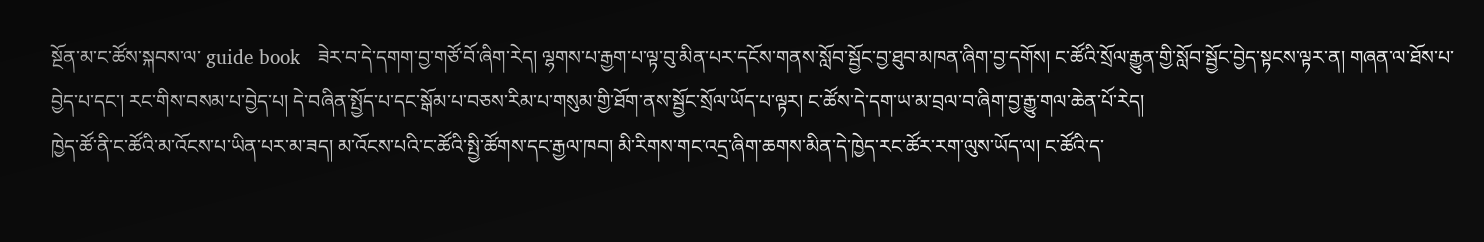སྔོན་མ་ང་ཚོས་སྐབས་ལ་ guide book   ཟེར་བ་དེ་དགག་བྱ་གཙོ་བོ་ཞིག་རེད། ལྷགས་པ་རྒྱག་པ་ལྟ་བུ་མིན་པར་དངོས་གནས་སློབ་སྦྱོང་བྱ་ཐུབ་མཁན་ཞིག་བྱ་དགོས། ང་ཚོའི་སྲོལ་རྒྱུན་གྱི་སློབ་སྦྱོང་བྱེད་སྟངས་ལྟར་ན། གཞན་ལ་ཐོས་པ་བྱེད་པ་དང་། རང་གིས་བསམ་པ་བྱེད་པ། དེ་བཞིན་སྤྱོད་པ་དང་སྒོམ་པ་བཅས་རིམ་པ་གསུམ་གྱི་ཐོག་ནས་སྦྱོང་སྲོལ་ཡོད་པ་ལྟར། ང་ཚོས་དེ་དག་ཡ་མ་བྲལ་བ་ཞིག་བྱ་རྒྱུ་གལ་ཆེན་པོ་རེད།
ཁྱེད་ཚོ་ནི་ང་ཚོའི་མ་འོངས་པ་ཡིན་པར་མ་ཟད། མ་འོངས་པའི་ང་ཚོའི་སྤྱི་ཚོགས་དང་རྒྱལ་ཁབ། མི་རིགས་གང་འདྲ་ཞིག་ཆགས་མིན་དེ་ཁྱེད་རང་ཚོར་རག་ལུས་ཡོད་ལ། ང་ཚོའི་ད་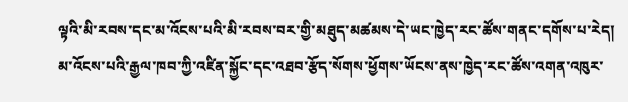ལྟའི་མི་རབས་དང་མ་འོངས་པའི་མི་རབས་བར་གྱི་མཐུད་མཚམས་དེ་ཡང་ཁྱེད་རང་ཚོས་གནང་དགོས་པ་རེད། མ་འོངས་པའི་རྒྱལ་ཁབ་ཀྱི་འཛིན་སྐྱོང་དང་འཐབ་རྩོད་སོགས་ཕྱོགས་ཡོངས་ནས་ཁྱེད་རང་ཚོས་འགན་འཁུར་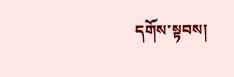དགོས་སྟབས།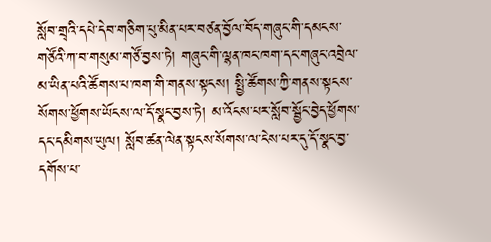སློབ་གྲྭའི་དཔེ་དེབ་གཅིག་པུ་མིན་པར་བཙན་བྱོལ་བོད་གཞུང་གི་དམངས་གཙོའི་ཀ་བ་གསུམ་གཙོ་བྱས་ཏེ། གཞུང་གི་ལྷན་ཁང་ཁག་དང་གཞུང་འབྲེལ་མ་ཡིན་པའི་ཚོགས་པ་ཁག་གི་གནས་སྟངས། སྤྱི་ཚོགས་ཀྱི་གནས་སྟངས་སོགས་ཕྱོགས་ཡོངས་ལ་དོ་སྣང་བྱས་ཏེ། མ་འོངས་པར་སློབ་སྦྱོང་བྱེད་ཕྱོགས་དང་དམིགས་ཡུལ། སློབ་ཚན་ལེན་སྟངས་སོགས་ལ་ངེས་པར་དུ་དོ་སྣང་བྱ་དགོས་པ་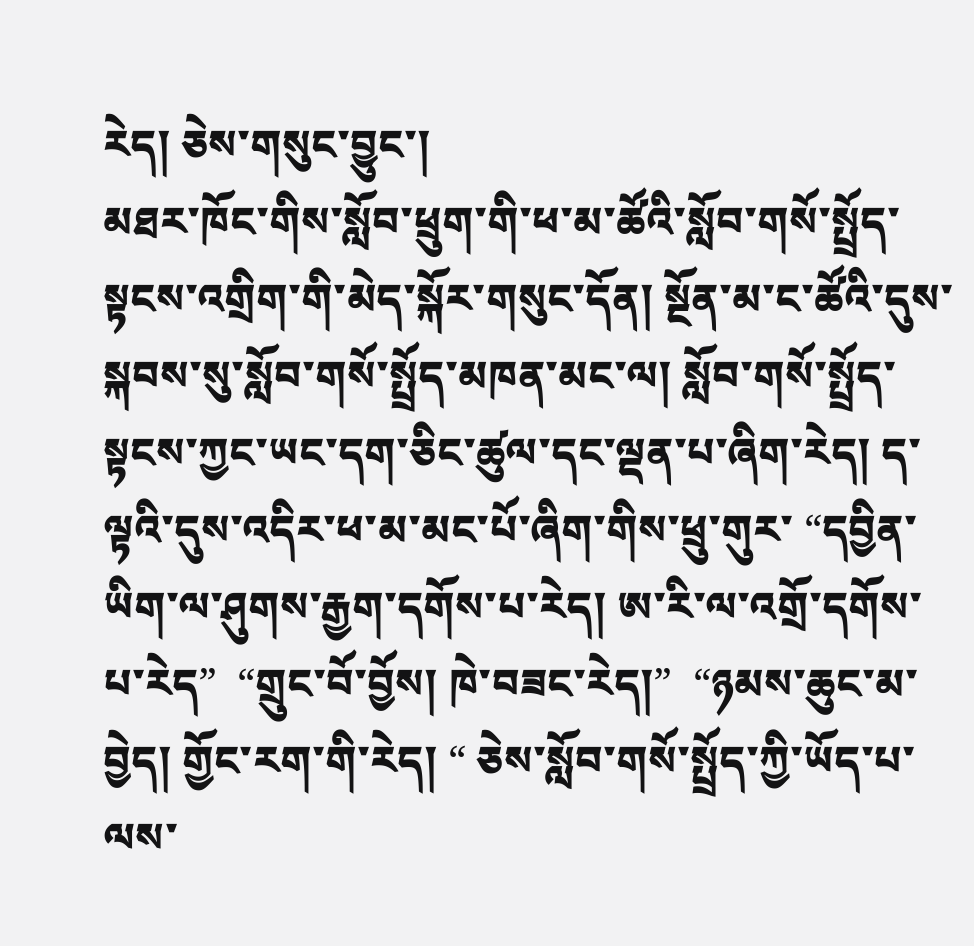རེད། ཅེས་གསུང་བྱུང་།
མཐར་ཁོང་གིས་སློབ་ཕྲུག་གི་ཕ་མ་ཚོའི་སློབ་གསོ་སྤྲོད་སྟངས་འགྲིག་གི་མེད་སྐོར་གསུང་དོན། སྔོན་མ་ང་ཚོའི་དུས་སྐབས་སུ་སློབ་གསོ་སྤྲོད་མཁན་མང་ལ། སློབ་གསོ་སྤྲོད་སྟངས་ཀྱང་ཡང་དག་ཅིང་ཚུལ་དང་ལྡན་པ་ཞིག་རེད། ད་ལྟའི་དུས་འདིར་ཕ་མ་མང་པོ་ཞིག་གིས་ཕྲུ་གུར་ “དབྱིན་ཡིག་ལ་ཤུགས་རྒྱག་དགོས་པ་རེད། ཨ་རི་ལ་འགྲོ་དགོས་པ་རེད”  “གྲུང་བོ་བྱོས། ཁེ་བཟང་རེད།”  “ཉམས་ཆུང་མ་བྱེད། གྱོང་རག་གི་རེད། “ ཅེས་སློབ་གསོ་སྤྲོད་ཀྱི་ཡོད་པ་ལས་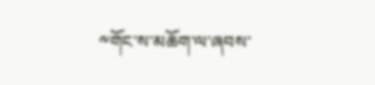༸གོང་ས་མཆོག་ལ་ཞབས་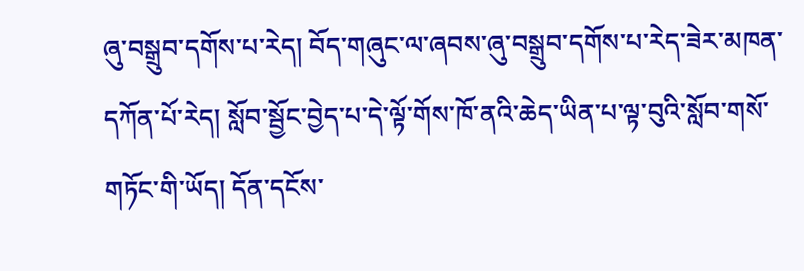ཞུ་བསྒྲུབ་དགོས་པ་རེད། བོད་གཞུང་ལ་ཞབས་ཞུ་བསྒྲུབ་དགོས་པ་རེད་ཟེར་མཁན་དཀོན་པོ་རེད། སློབ་སྦྱོང་བྱེད་པ་དེ་ལྟོ་གོས་ཁོ་ནའི་ཆེད་ཡིན་པ་ལྟ་བུའི་སློབ་གསོ་གཏོང་གི་ཡོད། དོན་དངོས་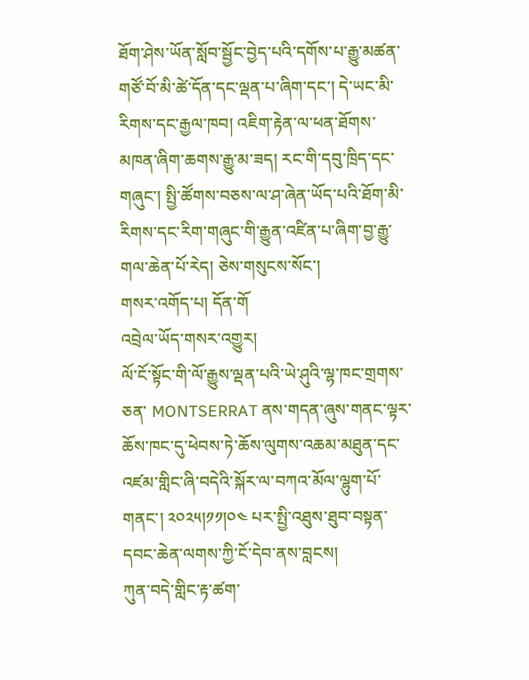ཐོག་ཤེས་ཡོན་སློབ་སྦྱོང་བྱེད་པའི་དགོས་པ་རྒྱུ་མཚན་གཙོ་བོ་མི་ཚེ་དོན་དང་ལྡན་པ་ཞིག་དང་། དེ་ཡང་མི་རིགས་དང་རྒྱལ་ཁབ། འཇིག་རྟེན་ལ་ཕན་ཐོགས་མཁན་ཞིག་ཆགས་རྒྱུ་མ་ཟད། རང་གི་དབུ་ཁྲིད་དང་གཞུང་། སྤྱི་ཚོགས་བཅས་ལ་ཤ་ཞེན་ཡོད་པའི་ཐོག་མི་རིགས་དང་རིག་གཞུང་གི་རྒྱུན་འཛིན་པ་ཞིག་བྱ་རྒྱུ་གལ་ཆེན་པོ་རེད། ཅེས་གསུངས་སོང་།
གསར་འགོད་པ། དོན་གོ
འབྲེལ་ཡོད་གསར་འགྱུར།
ལོ་ངོ་སྟོང་གི་ལོ་རྒྱུས་ལྡན་པའི་ཡེ་ཤུའི་ལྷ་ཁང་གྲགས་ཅན་ MONTSERRAT ནས་གདན་ཞུས་གནང་ལྟར་ཆོས་ཁང་དུ་ཕེབས་ཏེ་ཆོས་ལུགས་འཆམ་མཐུན་དང་འཛམ་གླིང་ཞི་བདེའི་སྐོར་ལ་བཀའ་མོལ་ལྷུག་པོ་གནང་། ༢༠༢༥།༡༡།༠༤ པར་སྤྱི་འཐུས་ཐུབ་བསྟན་དབང་ཆེན་ལགས་ཀྱི་ངོ་དེབ་ནས་བླངས།
ཀུན་བདེ་གླིང་རྟ་ཚག་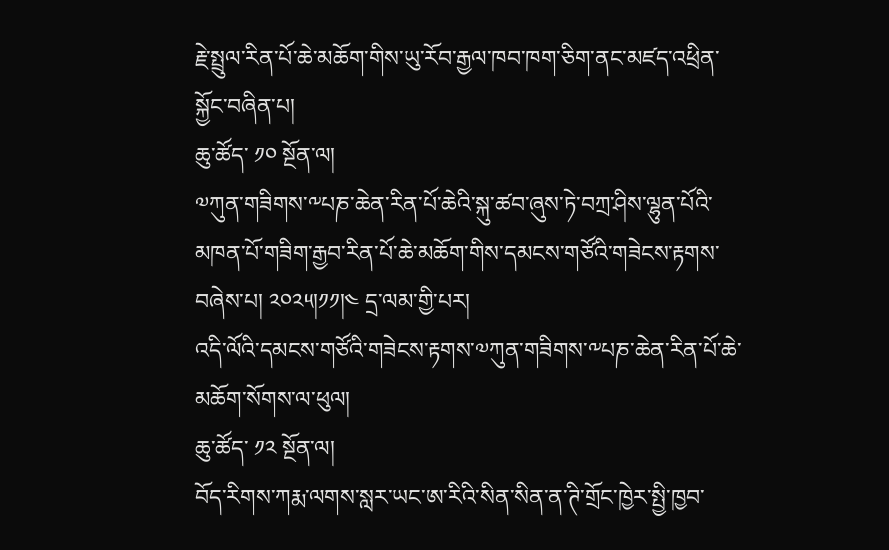རྗེ་སྤྲུལ་རིན་པོ་ཆེ་མཆོག་གིས་ཡུ་རོབ་རྒྱལ་ཁབ་ཁག་ཅིག་ནང་མཛད་འཕྲིན་སྐྱོང་བཞིན་པ།
ཆུ་ཚོད་ ༡༠ སྔོན་ལ།
༧ཀུན་གཟིགས་༸པཎ་ཆེན་རིན་པོ་ཆེའི་སྐུ་ཚབ་ཞུས་ཏེ་བཀྲ་ཤིས་ལྷུན་པོའི་མཁན་པོ་གཟིག་རྒྱབ་རིན་པོ་ཆེ་མཆོག་གིས་དམངས་གཙོའི་གཟེངས་རྟགས་བཞེས་པ། ༢༠༢༥།༡༡།༤ དྲ་ལམ་གྱི་པར།
འདི་ལོའི་དམངས་གཙོའི་གཟེངས་རྟགས་༧ཀུན་གཟིགས་༸པཎ་ཆེན་རིན་པོ་ཆེ་མཆོག་སོགས་ལ་ཕུལ།
ཆུ་ཚོད་ ༡༢ སྔོན་ལ།
བོད་རིགས་ཀརྨ་ལགས་སླར་ཡང་ཨ་རིའི་སིན་སིན་ན་ཊི་གྲོང་ཁྱེར་སྤྱི་ཁྱབ་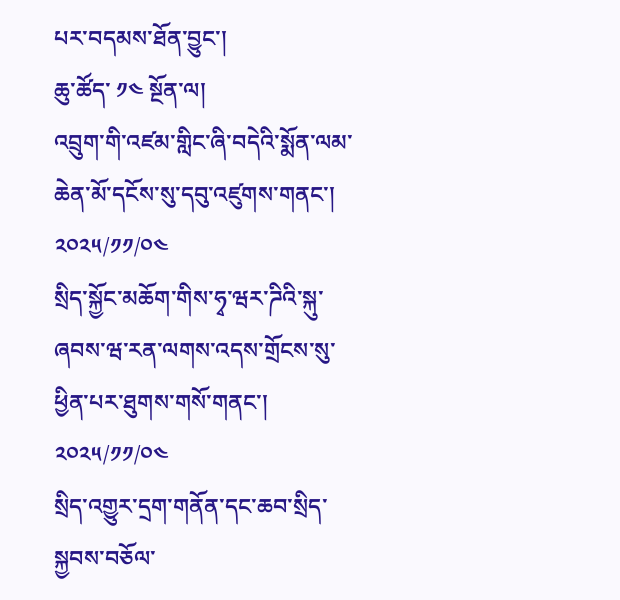པར་བདམས་ཐོན་བྱུང་།
ཆུ་ཚོད་ ༡༤ སྔོན་ལ།
འབྲུག་གི་འཛམ་གླིང་ཞི་བདེའི་སྨོན་ལམ་ཆེན་མོ་དངོས་སུ་དབུ་འཛུགས་གནང་།
༢༠༢༥/༡༡/༠༤
སྲིད་སྐྱོང་མཆོག་གིས་ཧྭ་ཝར་ཌིའི་སྐུ་ཞབས་ཝ་རན་ལགས་འདས་གྲོངས་སུ་ཕྱིན་པར་ཐུགས་གསོ་གནང་།
༢༠༢༥/༡༡/༠༤
སྲིད་འགྱུར་དྲག་གནོན་དང་ཆབ་སྲིད་སྐྱབས་བཅོལ་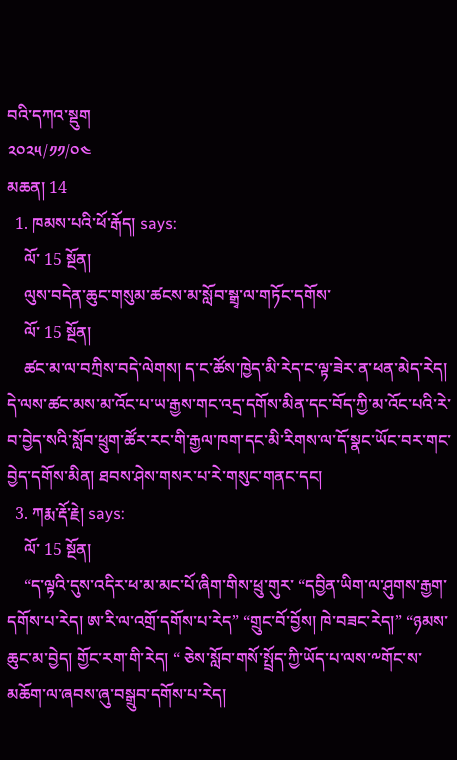བའི་དཀའ་སྡུག
༢༠༢༥/༡༡/༠༤
མཆན། 14
  1. ཁམས་པའི་ཕོ་རྒོད། says:
    ལོ་ 15 སྔོན།
    ལུས་བདེན་ཆུང་གསུམ་ཚངས་མ་སློབ་སྒྲྭ་ལ་གཏོང་དགོས་
    ལོ་ 15 སྔོན།
    ཚང་མ་ལ་བཀྲིས་བདེ་ལེགས། ད་ང་ཚོས་ཁྱེད་མི་རེད་ང་ལྟ་ཟེར་ན་ཕན་མེད་རེད། དེ་ལས་ཚང་མས་མ་འོང་པ་ཡ་རྒྱས་གང་འདྲ་དགོས་མིན་དང་བོད་ཀྱི་མ་འོང་པའི་རེ་བ་བྱེད་སའི་སློབ་ཕྲུག་ཚོར་རང་གི་རྒྱལ་ཁག་དང་མི་རིགས་ལ་དོ་སྣང་ཡོང་བར་གང་བྱེད་དགོས་མིན། ཐབས་ཤེས་གསར་པ་རེ་གསུང་གནང་དང།
  3. ཀརྨ་རྡོ་རྗེ། says:
    ལོ་ 15 སྔོན།
    “ད་ལྟའི་དུས་འདིར་ཕ་མ་མང་པོ་ཞིག་གིས་ཕྲུ་གུར་ “དབྱིན་ཡིག་ལ་ཤུགས་རྒྱག་དགོས་པ་རེད། ཨ་རི་ལ་འགྲོ་དགོས་པ་རེད” “གྲུང་བོ་བྱོས། ཁེ་བཟང་རེད།” “ཉམས་ཆུང་མ་བྱེད། གྱོང་རག་གི་རེད། “ ཅེས་སློབ་གསོ་སྤྲོད་ཀྱི་ཡོད་པ་ལས་༸གོང་ས་མཆོག་ལ་ཞབས་ཞུ་བསྒྲུབ་དགོས་པ་རེད།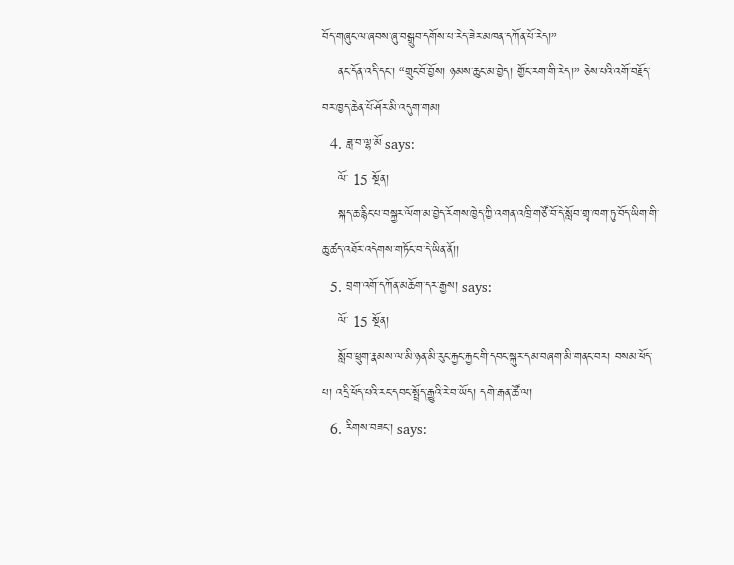བོད་གཞུང་ལ་ཞབས་ཞུ་བསྒྲུབ་དགོས་པ་རེད་ཟེར་མཁན་དཀོན་པོ་རེད།”
    ནང་དོན་འདི་དང་། “གྲུང་བོ་བྱོས། ཉམས་ཆུང་མ་བྱེད། གྱོང་རག་གི་རེད།” ཅེས་པའི་འགོ་བརྗོད་བར་ཁྱད་ཆེན་པོ་ཤོར་མི་འདུག་གམ།
  4. ཟླ་བ་ལྷ་མོ says:
    ལོ་ 15 སྔོན།
    སྐད་ཆ་རྙིང་པ་བསྐྱར་ལོག་མ་བྱེད་རོགས་ཁྱེད་ཀྱི་འགན་འཁྲི་གཙོ་བོ་དེ་སློབ་གྲྭ་ཁག་ཏུ་བོད་ཡིག་གི་ཆུ་ཚད་འཐོར་འདེགས་གཏོང་བ་དེ་ཡིན་ནོ།།
  5. བྲག་འགོ་དཀོན་མཆོག་དར་རྒྱས། says:
    ལོ་ 15 སྔོན།
    སློབ་ཕྲུག་རྣམས་ལ་མི་ཉན་མི་རུང་རྐྱང་རྐྱང་གི་དབང་སྐུར་དམ་བཞག་མི་གནང་བར། བསམ་ཕོད་པ། འདྲི་ཕོད་པའི་རང་དབང་སྤྲོད་རྒྱུའི་རེ་བ་ཡོད། དགེ་རྒན་ཚོ་ལ།
  6. རིགས་བཟང་། says: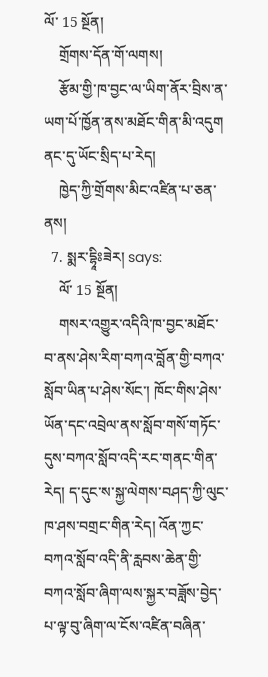ལོ་ 15 སྔོན།
    གྲོགས་དོན་གོ་ལགས།
    རྩོམ་གྱི་ཁ་བྱང་ལ་ཡིག་ནོར་བྲིས་ན་ཡག་པོ་ཁྱོན་ནས་མཐོང་གིན་མི་འདུག ནང་དུ་ཡོང་སྲིད་པ་རེད།
    ཁྱེད་ཀྱི་གྲོགས་མིང་འཛིན་པ་ཅན་ནས།
  7. སྨར་དྷཱིཿཟེར། says:
    ལོ་ 15 སྔོན།
    གསར་འགྱུར་འདིའི་ཁ་བྱང་མཐོང་བ་ནས་ཤེས་རིག་བཀའ་བློན་གྱི་བཀའ་སློབ་ཡིན་པ་ཤེས་སོང་། ཁོང་གིས་ཤེས་ཡོན་དང་འབྲེལ་ནས་སློབ་གསོ་གཏོང་དུས་བཀའ་སློབ་འདི་རང་གནང་གིན་རེད། ད་དུང་ས་སྐྱ་ལེགས་བཤད་ཀྱི་ལུང་ཁ་ཤས་བགྲང་གིན་རེད། འོན་ཀྱང་བཀའ་སློབ་འདི་ནི་རླབས་ཆེན་གྱི་བཀའ་སློབ་ཞིག་ལས་སྐྱར་བཟློས་བྱེད་པ་ལྟ་བུ་ཞིག་ལ་ངོས་འཛིན་བཞིན་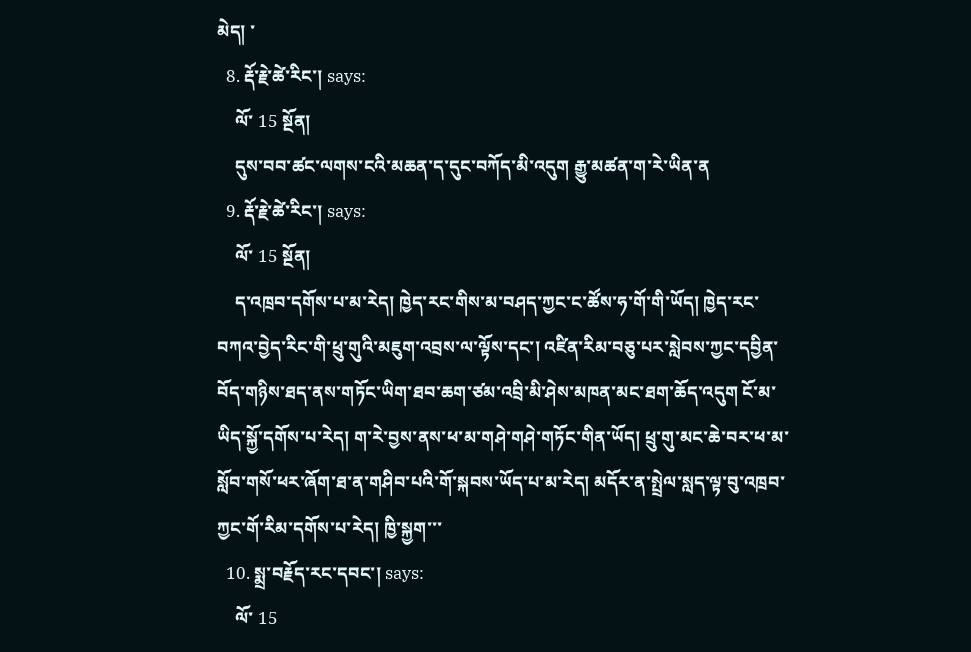མེད། ་
  8. རྡོ་རྗེ་ཚེ་རིང་། says:
    ལོ་ 15 སྔོན།
    དུས་བབ་ཚང་ལགས་ངའི་མཆན་ད་དུང་བཀོད་མི་འདུག རྒྱུ་མཚན་ག་རེ་ཡིན་ན
  9. རྡོ་རྗེ་ཚེ་རིང་། says:
    ལོ་ 15 སྔོན།
    ད་འཁྲབ་དགོས་པ་མ་རེད། ཁྱེད་རང་གིས་མ་བཤད་ཀྱང་ང་ཚོས་ཧ་གོ་གི་ཡོད། ཁྱེད་རང་བཀའ་བྱེད་རིང་གི་ཕྲུ་གུའི་མཇུག་འབྲས་ལ་ལྟོས་དང་། འཛིན་རིམ་བཅུ་པར་སླེབས་ཀྱང་དབྱིན་བོད་གཉིས་ཐད་ནས་གཏོང་ཡིག་ཐབ་ཆག་ཙམ་འབྲི་མི་ཤེས་མཁན་མང་ཐག་ཆོད་འདུག ངོ་མ་ཡིད་སྐྱོ་དགོས་པ་རེད། ག་རེ་བྱས་ནས་ཕ་མ་གཤེ་གཤེ་གཏོང་གིན་ཡོད། ཕྲུ་གུ་མང་ཆེ་བར་ཕ་མ་སློབ་གསོ་ཕར་ཞོག་ཐ་ན་གཤིབ་པའི་གོ་སྐབས་ཡོད་པ་མ་རེད། མདོར་ན་སྤྲེལ་སླད་ལྟ་བུ་འཁྲབ་ཀྱང་གོ་རིམ་དགོས་པ་རེད། ཁྱི་སྐྱག་་་
  10. སྨྲ་བརྗོད་རང་དབང་། says:
    ལོ་ 15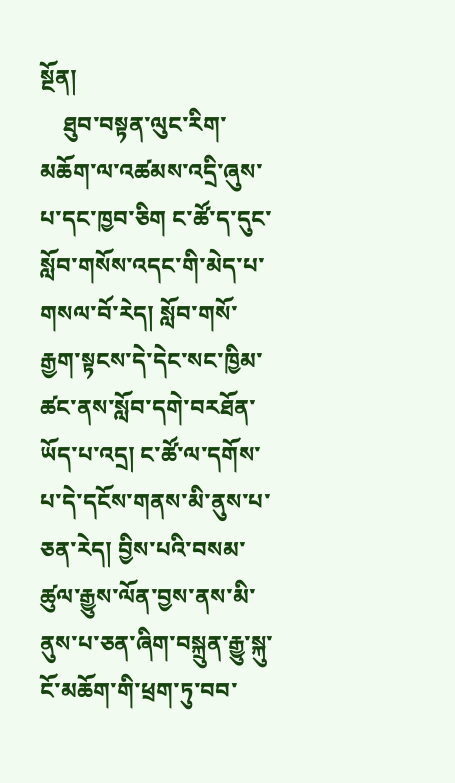སྔོན།
    ཐུབ་བསྟན་ལུང་རིག་མཆོག་ལ་འཚམས་འདྲི་ཞུས་པ་དང་ཁྱབ་ཅིག ང་ཚོ་ད་དུང་སློབ་གསོས་འདང་གི་མེད་པ་གསལ་བོ་རེད། སློབ་གསོ་རྒྱག་སྟངས་དེ་དེང་སང་ཁྱིམ་ཚང་ནས་སློབ་དགེ་བརཐོན་ཡོད་པ་འདྲ། ང་ཚོ་ལ་དགོས་པ་དེ་དངོས་གནས་མི་ནུས་པ་ཅན་རེད། བྱིས་པའི་བསམ་ཚུལ་རྒྱུས་ལོན་བྱས་ནས་མི་ནུས་པ་ཅན་ཞིག་བསྐྲུན་རྒྱུ་སྐུ་ངོ་མཆོག་གི་ཕྲག་ཏུ་བབ་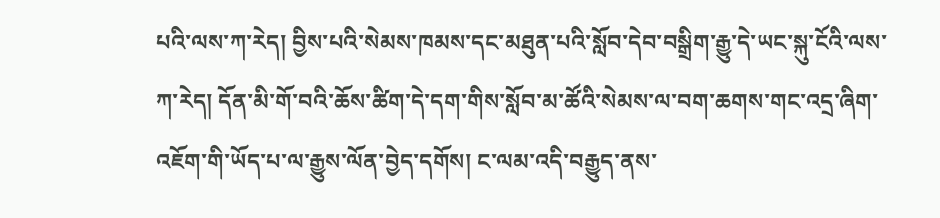པའི་ལས་ཀ་རེད། བྱིས་པའི་སེམས་ཁམས་དང་མཐུན་པའི་སློབ་དེབ་བསྒྲིག་རྒྱུ་དེ་ཡང་སྐུ་ངོའི་ལས་ཀ་རེད། དོན་མི་གོ་བའི་ཆོས་ཚིག་དེ་དག་གིས་སློབ་མ་ཚོའི་སེམས་ལ་བག་ཆགས་གང་འདྲ་ཞིག་འཇོག་གི་ཡོད་པ་ལ་རྒྱུས་ལོན་བྱེད་དགོས། ང་ལམ་འདི་བརྒྱུད་ནས་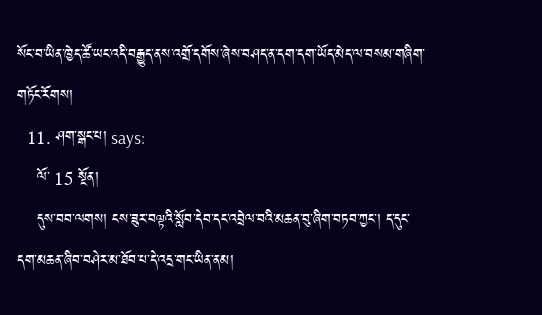སོང་བ་ཡིན་ཁྱེད་ཚོ་ཡང་འདི་བརྒྱུད་ནས་འགྲོ་དགོས་ཞེས་བཤད་ན་དག་དག་ཡོད་མེད་ལ་བསམ་གཞིག་གཏོང་རོགས།
  11. ཤག་སྒང་པ། says:
    ལོ་ 15 སྔོན།
    དུས་བབ་ལགས། ངས་ཟུར་བལྟའི་སློབ་དེབ་དང་འབྲེལ་བའི་མཆན་བུ་ཞིག་བཏབ་ཀྱང་། ད་དུང་དག་མཆན་ཞིབ་བཤེར་མ་ཐོབ་པ་དེ་འདྲ་གང་ཡིན་ནམ།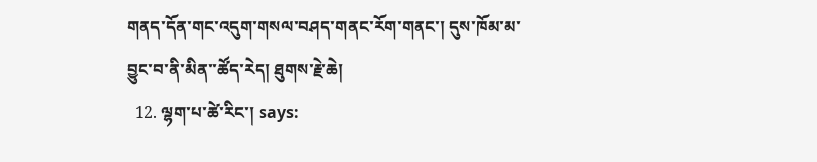གནད་དོན་གང་འདུག་གསལ་བཤད་གནང་རོག་གནང་། དུས་ཁོམ་མ་བྱུང་བ་ནི་མིན་་ཚོད་རེད། ཐུགས་རྗེ་ཆེ།
  12. ལྷག་པ་ཚེ་རིང་། says: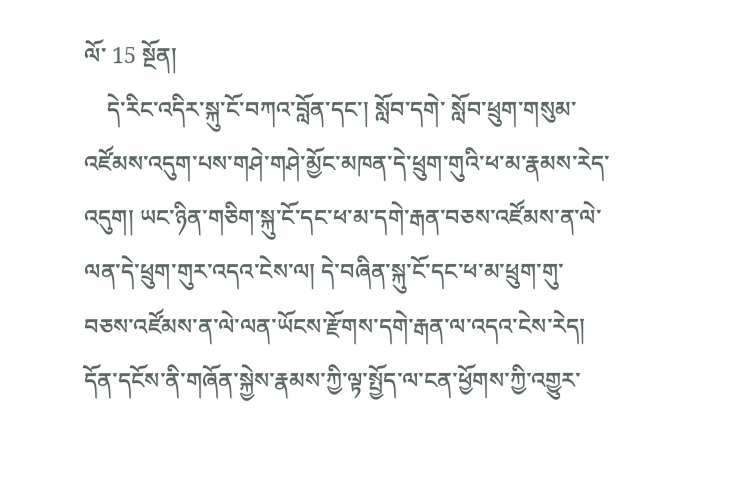ལོ་ 15 སྔོན།
    དེ་རིང་འདིར་སྐུ་ངོ་བཀའ་བློན་དང་། སློབ་དགེ་ སློབ་ཕྲུག་གསུམ་འཛོམས་འདུག་པས་གཤེ་གཤེ་མྱོང་མཁན་དེ་ཕྲུག་གུའི་ཕ་མ་རྣམས་རེད་འདུག། ཡང་ཉིན་གཅིག་སྐུ་ངོ་དང་ཕ་མ་དགེ་རྒན་བཅས་འཛོམས་ན་ལེ་ལན་དེ་ཕྲུག་གུར་འདའ་ངེས་ལ། དེ་བཞིན་སྐུ་ངོ་དང་ཕ་མ་ཕྲུག་གུ་བཅས་འཛོམས་ན་ལེ་ལན་ཡོངས་རྫོགས་དགེ་རྒན་ལ་འདའ་ངེས་རེད། དོན་དངོས་ནི་གཞོན་སྐྱེས་རྣམས་ཀྱི་ལྟ་སྤྱོད་ལ་ངན་ཕྱོགས་ཀྱི་འགྱུར་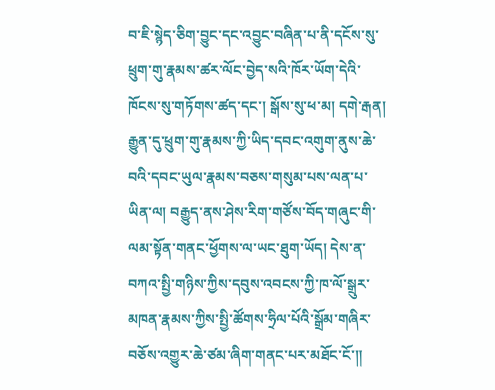བ་ཇི་སྙེད་ཅིག་བྱུང་དང་འབྱུང་བཞིན་པ་ནི་དངོས་སུ་ཕྲུག་གུ་རྣམས་ཚར་ལོང་བྱེད་སའི་ཁོར་ཡོག་དེའི་ཁོངས་སུ་གཏོགས་ཚད་དང་། སྒོས་སུ་ཕ་མ། དགེ་རྒན། རྒྱུན་དུ་ཕྲུག་གུ་རྣམས་ཀྱི་ཡིད་དབང་འགུག་ནུས་ཆེ་བའི་དབང་ཡུལ་རྣམས་བཅས་གསུམ་པས་ལན་པ་ཡིན་ལ། བརྒྱུད་ནས་ཤེས་རིག་གཙོས་བོད་གཞུང་གི་ལམ་སྟོན་གནང་ཕྱོགས་ལ་ཡང་ཐུག་ཡོད། དེས་ན་བཀའ་སྤྱི་གཉིས་ཀྱིས་དབུས་འབངས་ཀྱི་ཁ་ལོ་སྒྲུར་མཁན་རྣམས་ཀྱིས་སྤྱི་ཚོགས་ཧྲིལ་པོའི་སྒྲོམ་གཞིར་བཅོས་འགྱུར་ཆེ་ཙམ་ཞིག་གནང་པར་མཐོང་ངོ་༎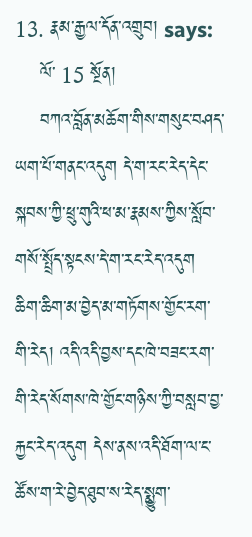13. རྣམ་རྒྱལ་དོན་འགྲུབ། says:
    ལོ་ 15 སྔོན།
    བཀའ་བློན་མཆོག་གིས་གསུང་བཤད་ཡག་པོ་གནང་འདུག དེ་ག་རང་རེད་དེང་སྐབས་ཀྱི་ཕྲུ་གུའི་ཕ་མ་རྣམས་ཀྱིས་སློབ་གསོ་སྤྲོད་སྟངས་དེ་ག་རང་རེད་འདུག ཆིག་ཆིག་མ་བྱེད་མ་གཏོགས་གྱོང་རག་གི་རེད། འདི་འདི་བྱས་དང་ཁེ་བཟང་རག་གི་རེད་སོགས་ཁེ་གྱོང་གཉིས་ཀྱི་བསླབ་བྱ་རྐྱང་རེད་འདུག དེས་ནས་འདི་ཐོག་ལ་ང་ཚོས་ག་རེ་བྱེད་ཐུབ་ས་རེད་སྨྱུག་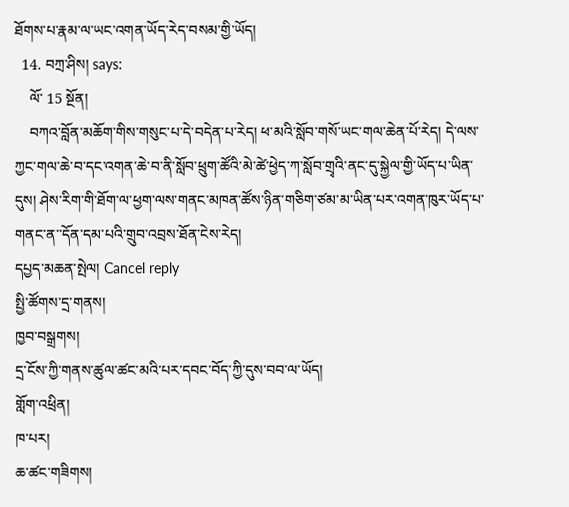ཐོགས་པ་རྣམ་ལ་ཡང་འགན་ཡོད་རེད་བསམ་གྱི་ཡོད།
  14. བཀྲ་ཤིས། says:
    ལོ་ 15 སྔོན།
    བཀའ་བློན་མཆོག་གིས་གསུང་པ་དེ་བདེན་པ་རེད། ཕ་མའི་སློབ་གསོ་ཡང་གལ་ཆེན་པོ་རེད། དེ་ལས་ཀྱང་གལ་ཆེ་བ་དང་འགན་ཆེ་བ་ནི་སློབ་ཕྲུག་ཚོའི་མེ་ཚེ་ཕྱེད་ཀ་སློབ་གྲྭའི་ནང་དུ་སྐྱེལ་གྱི་ཡོད་པ་ཡིན་དུས། ཤེས་རིག་གི་ཐོག་ལ་ཕྱག་ལས་གནང་མཁན་ཚོས་ཉིན་གཅིག་ཙམ་མ་ཡིན་པར་འགན་ཁུར་ཡོད་པ་གནང་ན་་དོན་དམ་པའི་གྲུབ་འབྲས་ཐོན་ངེས་རེད།
དཔྱད་མཆན་སྤེལ། Cancel reply
སྤྱི་ཚོགས་དྲ་གནས།
ཁྱབ་བསྒྲགས།
དྲ་ངོས་ཀྱི་གནས་ཚུལ་ཚང་མའི་པར་དབང་བོད་ཀྱི་དུས་བབ་ལ་ཡོད།
གློག་འཕྲིན།
ཁ་པར།
ཆ་ཚང་གཟིགས།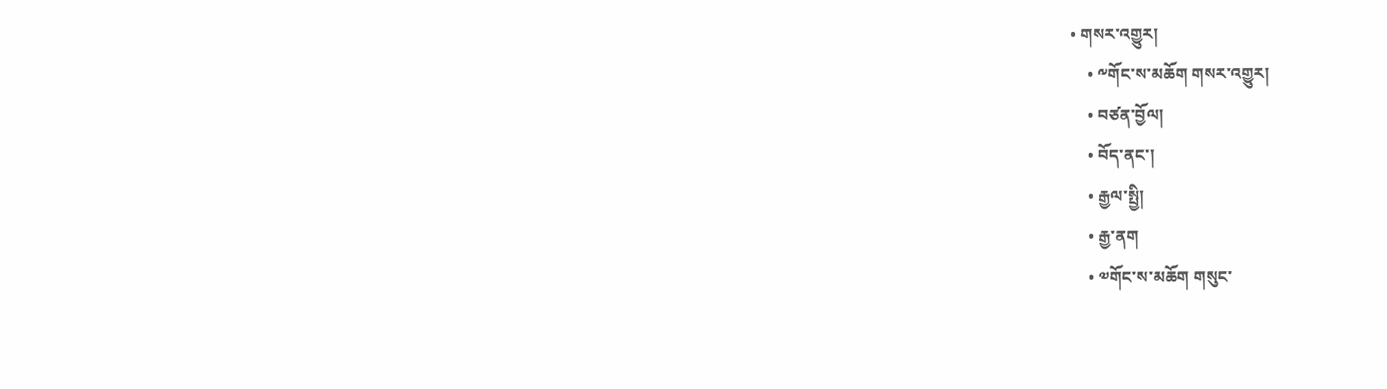• གསར་འགྱུར།
    • ༸གོང་ས་མཆོག གསར་འགྱུར།
    • བཙན་བྱོལ།
    • བོད་ནང་།
    • རྒྱལ་སྤྱི།
    • རྒྱ་ནག
    • ༧གོང་ས་མཆོག གསུང་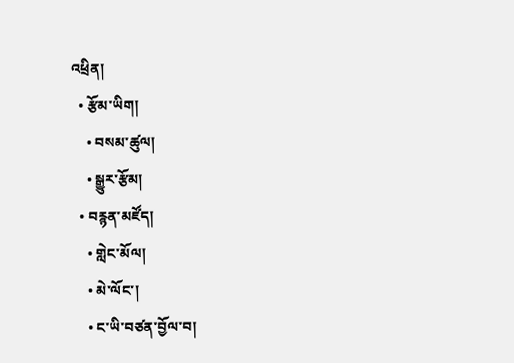འཕྲིན།
  • རྩོམ་ཡིག།
    • བསམ་ཚུལ།
    • སྒྱུར་རྩོམ།
  • བརྙན་མཛོད།
    • གླེང་མོལ།
    • མེ་ལོང་།
    • ང་ཡི་བཙན་བྱོལ་བ།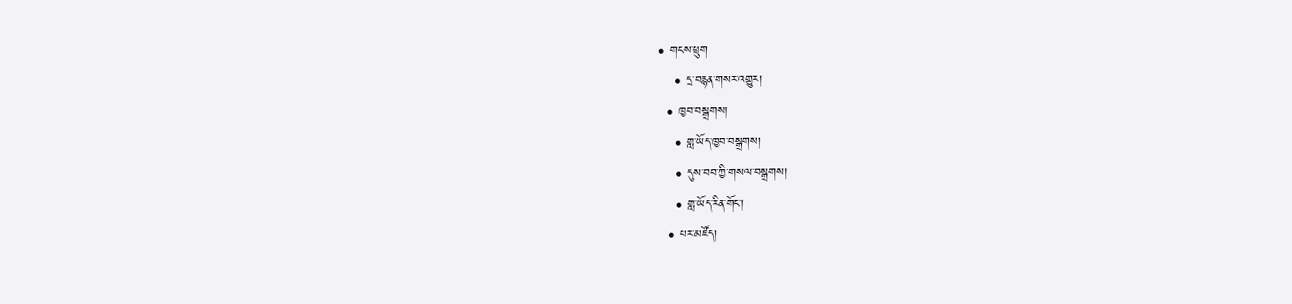• གངས་ཕྲུག
    • དྲ་བརྙན་གསར་འགྱུར།
  • ཁྱབ་བསྒྲགས།
    • གླ་ཡོད་ཁྱབ་བསྒྲགས།
    • དུས་བབ་ཀྱི་གསལ་བསྒྲགས།
    • གླ་ཡོད་རིན་གོང་།
  • པར་མཛོད།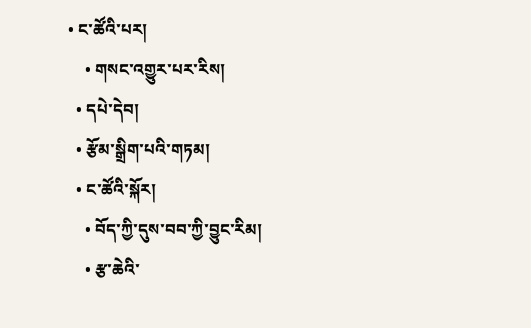• ང་ཚོའི་པར།
    • གསང་འགྱུར་པར་རིས།
  • དཔེ་དེབ།
  • རྩོམ་སྒྲིག་པའི་གཏམ།
  • ང་ཚོའི་སྐོར།
    • བོད་ཀྱི་དུས་བབ་ཀྱི་བྱུང་རིམ།
    • རྩ་ཆེའི་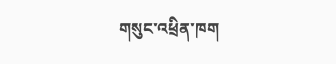གསུང་འཕྲིན་ཁག